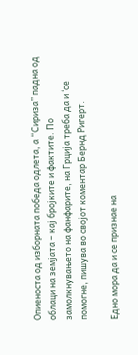Опиеноста од изборната победа одлета, а “Сириза” падна од облаци на земјата – кај бројките и фактите. По замолкнувањето на фанфарите, на Грција треба да и ‘се помогне, пишува во својот коментар Бернд Ригерт.

Едно мора да и се признае на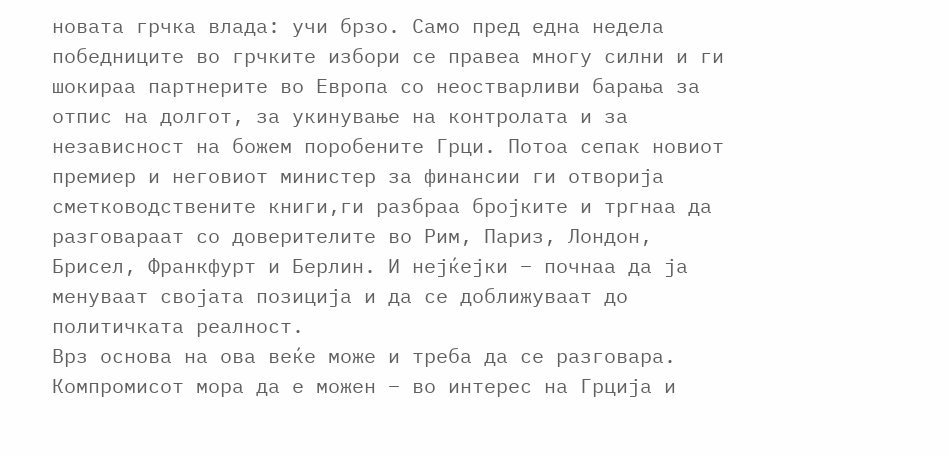новата грчка влада: учи брзо. Само пред една недела победниците во грчките избори се правеа многу силни и ги шокираа партнерите во Европа со неостварливи барања за отпис на долгот, за укинување на контролата и за независност на божем поробените Грци. Потоа сепак новиот премиер и неговиот министер за финансии ги отворија сметководствените книги,ги разбраа бројките и тргнаа да разговараат со доверителите во Рим, Париз, Лондон, Брисел, Франкфурт и Берлин. И нејќејки – почнаа да ја менуваат својата позиција и да се доближуваат до политичката реалност.
Врз основа на ова веќе може и треба да се разговара. Компромисот мора да е можен – во интерес на Грција и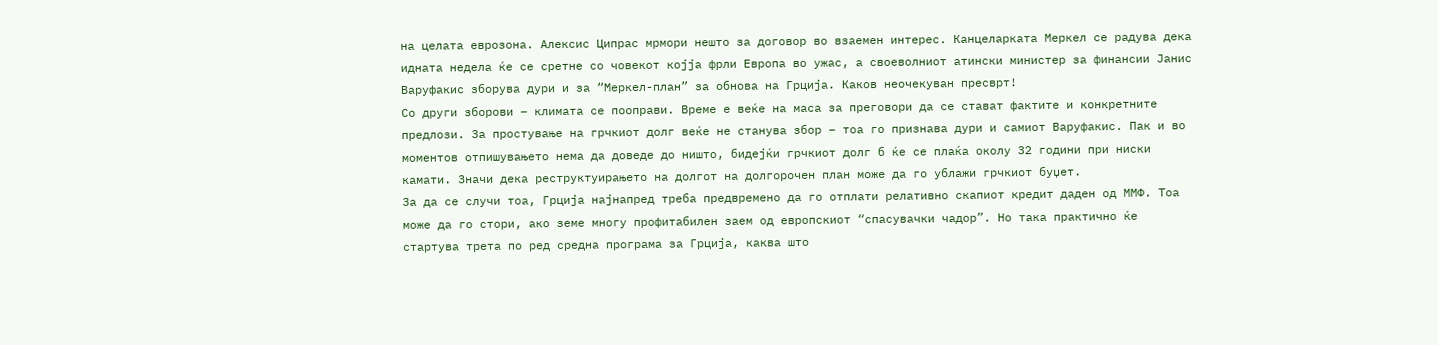на целата еврозона. Алексис Ципрас мрмори нешто за договор во взаемен интерес. Канцеларката Меркел се радува дека идната недела ќе се сретне со човекот којја фрли Европа во ужас, а своеволниот атински министер за финансии Јанис Варуфакис зборува дури и за “Меркел-план” за обнова на Грција. Каков неочекуван пресврт!
Со други зборови – климата се пооправи. Време е веќе на маса за преговори да се стават фактите и конкретните предлози. За простување на грчкиот долг веќе не станува збор – тоа го признава дури и самиот Варуфакис. Пак и во моментов отпишувањето нема да доведе до ништо, бидејќи грчкиот долг б ќе се плаќа околу 32 години при ниски камати. Значи дека реструктуирањето на долгот на долгорочен план може да го ублажи грчкиот буџет.
За да се случи тоа, Грција најнапред треба предвремено да го отплати релативно скапиот кредит даден од ММФ. Тоа може да го стори, ако земе многу профитабилен заем од европскиот “спасувачки чадор”. Но така практично ќе стартува трета по ред средна програма за Грција, каква што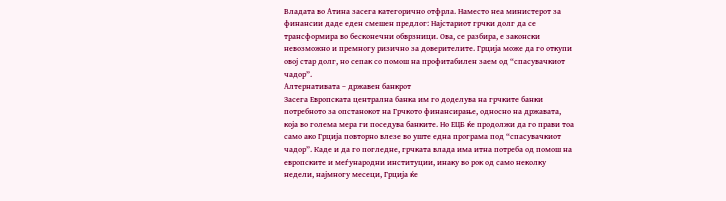Владата во Атина засега категорично отфрла. Наместо неа министерот за финансии даде еден смешен предлог: Најстариот грчки долг да се трансформира во бесконечни обврзници. Ова, се разбира, е законски невозможно и премногу ризично за доверителите. Грција може да го откупи овој стар долг, но сепак со помош на профитабилен заем од “спасувачкиот чадор”.
Алтернативата – државен банкрот
Засега Европската централна банка им го доделува на грчките банки потребното за опстанокот на Грчкото финансирање, односно на државата, која во голема мера ги поседува банките. Но ЕЦБ ќе продолжи да го прави тоа само ако Грција повторно влезе во уште една програма под “спасувачкиот чадор”. Каде и да го погледне, грчката влада има итна потреба од помош на европските и меѓународни институции, инаку во рок од само неколку недели, најмногу месеци, Грција ќе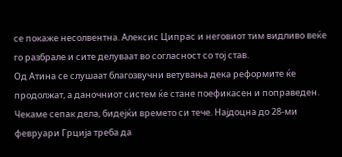се покаже несолвентна. Алексис Ципрас и неговиот тим видливо веќе го разбрале и сите делуваат во согласност со тој став.
Од Атина се слушаат благозвучни ветувања дека реформите ќе продолжат, а даночниот систем ќе стане поефикасен и поправеден. Чекаме сепак дела, бидејќи времето си тече. Најдоцна до 28-ми февруари Грција треба да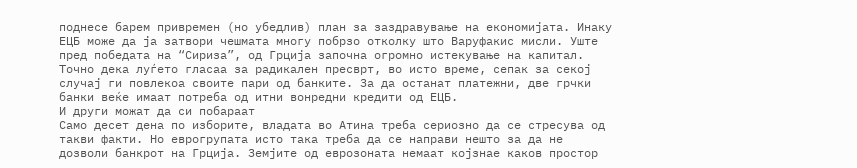поднесе барем привремен (но убедлив) план за заздравување на економијата. Инаку ЕЦБ може да ја затвори чешмата многу побрзо отколку што Варуфакис мисли. Уште пред победата на “Сириза”, од Грција започна огромно истекување на капитал. Точно дека луѓето гласаа за радикален пресврт, во исто време, сепак за секој случај ги повлекоа своите пари од банките. За да останат платежни, две грчки банки веќе имаат потреба од итни вонредни кредити од ЕЦБ.
И други можат да си побараат
Само десет дена по изборите, владата во Атина треба сериозно да се стресува од такви факти. Но еврогрупата исто така треба да се направи нешто за да не дозволи банкрот на Грција. Земјите од еврозоната немаат којзнае каков простор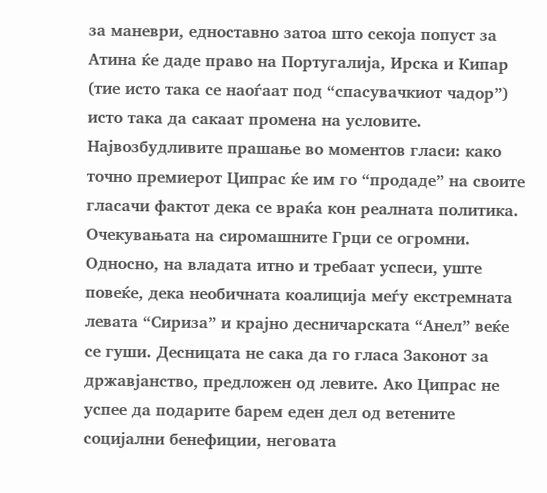за маневри, едноставно затоа што секоја попуст за Атина ќе даде право на Португалија, Ирска и Кипар (тие исто така се наоѓаат под “спасувачкиот чадор”) исто така да сакаат промена на условите.
Највозбудливите прашање во моментов гласи: како точно премиерот Ципрас ќе им го “продаде” на своите гласачи фактот дека се враќа кон реалната политика. Очекувањата на сиромашните Грци се огромни. Односно, на владата итно и требаат успеси, уште повеќе, дека необичната коалиција меѓу екстремната левата “Сириза” и крајно десничарската “Анел” веќе се гуши. Десницата не сака да го гласа Законот за државјанство, предложен од левите. Ако Ципрас не успее да подарите барем еден дел од ветените социјални бенефиции, неговата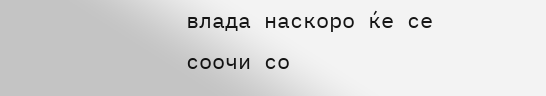влада наскоро ќе се соочи со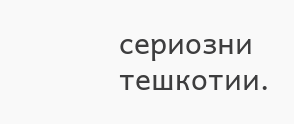сериозни тешкотии.